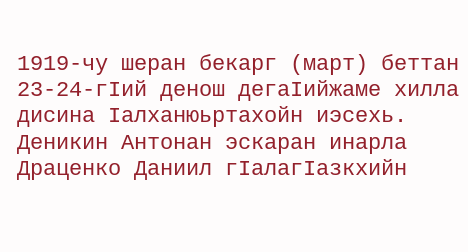1919-чу шеран бекарг (март) беттан 23-24-гIий денош дегаIийжаме хилла дисина Iалханюьртахойн иэсехь. Деникин Антонан эскаран инарла Драценко Даниил гIалагIазкхийн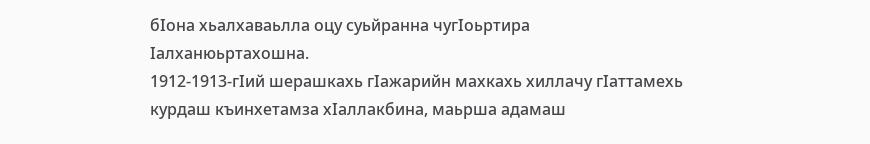бIона хьалхаваьлла оцу суьйранна чугIоьртира Iалханюьртахошна.
1912-1913-гIий шерашкахь гIажарийн махкахь хиллачу гIаттамехь курдаш къинхетамза хIаллакбина, маьрша адамаш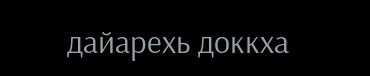дайарехь доккха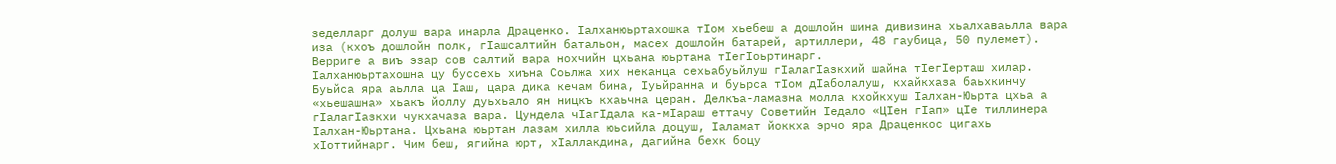зеделларг долуш вара инарла Драценко. Iалханюьртахошка тIом хьебеш а дошлойн шина дивизина хьалхаваьлла вара иза (кхоъ дошлойн полк, гIашсалтийн батальон, масех дошлойн батарей, артиллери, 48 гаубица, 50 пулемет). Верриге а виъ эзар сов салтий вара нохчийн цхьана юьртана тIегIоьртинарг.
Iалханюьртахошна цу буссехь хиъна Соьлжа хих неканца сехьабуьйлуш гIалагIазкхий шайна тIегIерташ хилар. Буьйса яра аьлла ца Iаш, цара дика кечам бина, Iуьйранна и буьрса тIом дIаболалуш, кхайкхаза баьхкинчу «хьешашна» хьакъ йоллу дуьхьало ян ницкъ кхаьчна церан. Делкъа-ламазна молла кхойкхуш Iалхан-Юьрта цхьа а гIалагIазкхи чукхачаза вара. Цундела чIагIдала ка-мIараш еттачу Советийн Iедало «ЦIен гIап» цIе тиллинера Iалхан-Юьртана. Цхьана юьртан лазам хилла юьсийла доцуш, Iаламат йоккха эрчо яра Драценкос цигахь хIоттийнарг. Чим беш, ягийна юрт, хIаллакдина, дагийна бехк боцу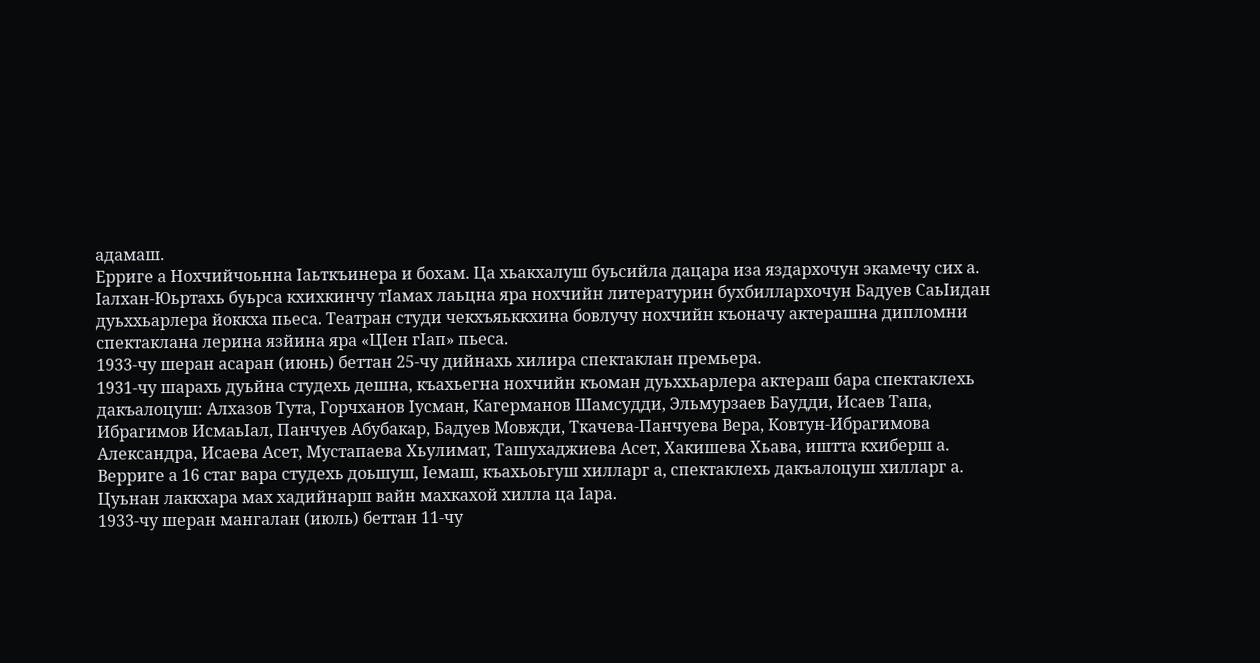адамаш.
Ерриге а Нохчийчоьнна Iаьткъинера и бохам. Ца хьакхалуш буьсийла дацара иза яздархочун экамечу сих а.
Iалхан-Юьртахь буьрса кхихкинчу тIамах лаьцна яра нохчийн литературин бухбиллархочун Бадуев СаьIидан дуьххьарлера йоккха пьеса. Театран студи чекхъяьккхина бовлучу нохчийн къоначу актерашна дипломни спектаклана лерина язйина яра «ЦIен гIап» пьеса.
1933-чу шеран асаран (июнь) беттан 25-чу дийнахь хилира спектаклан премьера.
1931-чу шарахь дуьйна студехь дешна, къахьегна нохчийн къоман дуьххьарлера актераш бара спектаклехь дакъалоцуш: Алхазов Тута, Горчханов Iусман, Кагерманов Шамсудди, Эльмурзаев Баудди, Исаев Тапа, Ибрагимов ИсмаьIал, Панчуев Абубакар, Бадуев Мовжди, Ткачева-Панчуева Вера, Ковтун-Ибрагимова Александра, Исаева Асет, Мустапаева Хьулимат, Ташухаджиева Асет, Хакишева Хьава, иштта кхиберш а.
Верриге а 16 стаг вара студехь доьшуш, Iемаш, къахьоьгуш хилларг а, спектаклехь дакъалоцуш хилларг а. Цуьнан лаккхара мах хадийнарш вайн махкахой хилла ца Iара.
1933-чу шеран мангалан (июль) беттан 11-чу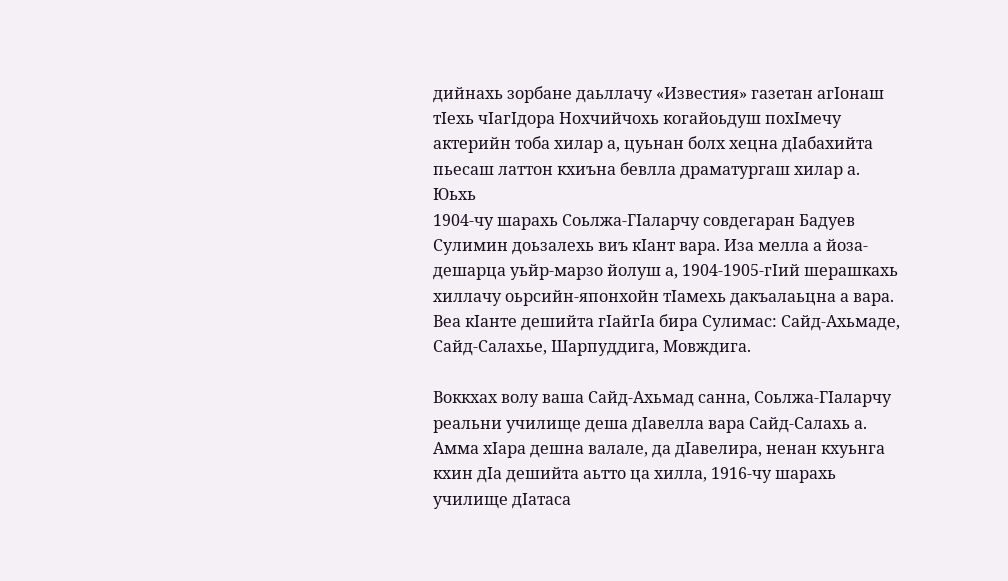дийнахь зорбане даьллачу «Известия» газетан агIонаш тIехь чIагIдора Нохчийчохь когайоьдуш похIмечу актерийн тоба хилар а, цуьнан болх хецна дIабахийта пьесаш латтон кхиъна бевлла драматургаш хилар а.
Юьхь
1904-чу шарахь Соьлжа-ГIаларчу совдегаран Бадуев Сулимин доьзалехь виъ кIант вара. Иза мелла а йоза-дешарца уьйр-марзо йолуш а, 1904-1905-гIий шерашкахь хиллачу оьрсийн-японхойн тIамехь дакъалаьцна а вара. Веа кIанте дешийта гIайгIа бира Сулимас: Сайд-Ахьмаде, Сайд-Салахье, Шарпуддига, Мовждига.

Воккхах волу ваша Сайд-Ахьмад санна, Соьлжа-ГIаларчу реальни училище деша дIавелла вара Сайд-Салахь а. Амма хIара дешна валале, да дIавелира, ненан кхуьнга кхин дIа дешийта аьтто ца хилла, 1916-чу шарахь училище дIатаса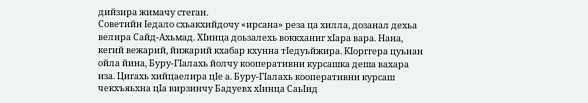дийзира жимачу стеган.
Советийн Iедало схьакхийдочу «ирсана» реза ца хилла, дозанал дехьа велира Сайд-Ахьмад. ХIинца доьзалехь воккханиг хIара вара. Нана, кегий вежарий, йижарий кхабар кхунна тIедуьйжира. КIорггера цуьнан ойла йина, Буру-ГIалахь йолчу кооперативни курсашка деша вахара иза. Цигахь хийцаелира цIе а. Буру-ГIалахь кооперативни курсаш чекхъяьхна цIа вирзинчу Бадуевх хIинца СаьIид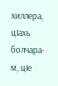хиллера, цIахь болчара-м, цIе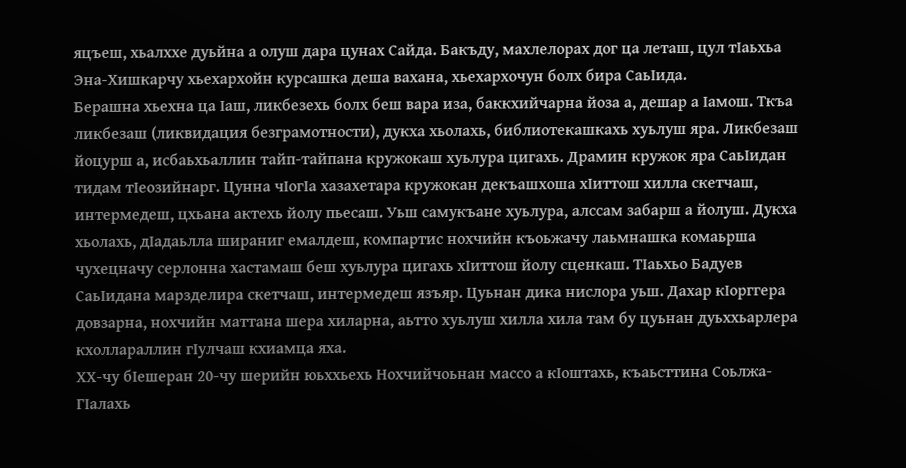яцъеш, хьалххе дуьйна а олуш дара цунах Сайда. Бакъду, махлелорах дог ца леташ, цул тIаьхьа Эна-Хишкарчу хьехархойн курсашка деша вахана, хьехархочун болх бира СаьIида.
Берашна хьехна ца Iаш, ликбезехь болх беш вара иза, баккхийчарна йоза а, дешар а Iамош. Ткъа ликбезаш (ликвидация безграмотности), дукха хьолахь, библиотекашкахь хуьлуш яра. Ликбезаш йоцурш а, исбаьхьаллин тайп-тайпана кружокаш хуьлура цигахь. Драмин кружок яра СаьIидан тидам тIеозийнарг. Цунна чIогIа хазахетара кружокан декъашхоша хIиттош хилла скетчаш, интермедеш, цхьана актехь йолу пьесаш. Уьш самукъане хуьлура, алссам забарш а йолуш. Дукха хьолахь, дIадаьлла шираниг емалдеш, компартис нохчийн къоьжачу лаьмнашка комаьрша чухецначу серлонна хастамаш беш хуьлура цигахь хIиттош йолу сценкаш. ТIаьхьо Бадуев СаьIидана марзделира скетчаш, интермедеш язъяр. Цуьнан дика нислора уьш. Дахар кIорггера довзарна, нохчийн маттана шера хиларна, аьтто хуьлуш хилла хила там бу цуьнан дуьххьарлера кхоллараллин гIулчаш кхиамца яха.
ХХ-чу бIешеран 20-чу шерийн юьххьехь Нохчийчоьнан массо а кIоштахь, къаьсттина Соьлжа-ГIалахь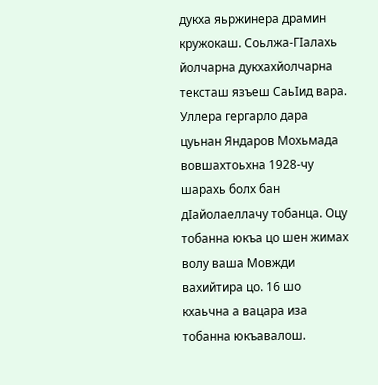дукха яьржинера драмин кружокаш. Соьлжа-ГIалахь йолчарна дукхахйолчарна тексташ язъеш СаьIид вара. Уллера гергарло дара цуьнан Яндаров Мохьмада вовшахтоьхна 1928-чу шарахь болх бан дIайолаеллачу тобанца. Оцу тобанна юкъа цо шен жимах волу ваша Мовжди вахийтира цо. 16 шо кхаьчна а вацара иза тобанна юкъавалош.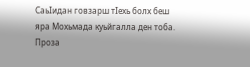СаьIидан говзарш тIехь болх беш яра Мохьмада куьйгалла ден тоба.
Проза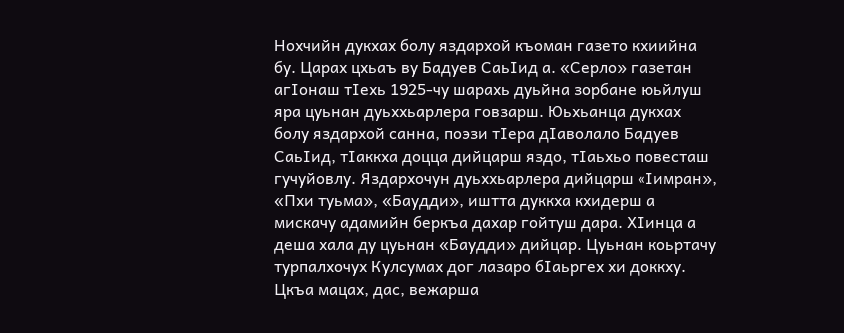Нохчийн дукхах болу яздархой къоман газето кхиийна бу. Царах цхьаъ ву Бадуев СаьIид а. «Серло» газетан агIонаш тIехь 1925-чу шарахь дуьйна зорбане юьйлуш яра цуьнан дуьххьарлера говзарш. Юьхьанца дукхах болу яздархой санна, поэзи тIера дIаволало Бадуев СаьIид, тIаккха доцца дийцарш яздо, тIаьхьо повесташ гучуйовлу. Яздархочун дуьххьарлера дийцарш «Iимран», «Пхи туьма», «Баудди», иштта дуккха кхидерш а мискачу адамийн беркъа дахар гойтуш дара. ХIинца а деша хала ду цуьнан «Баудди» дийцар. Цуьнан коьртачу турпалхочух Кулсумах дог лазаро бIаьргех хи доккху. Цкъа мацах, дас, вежарша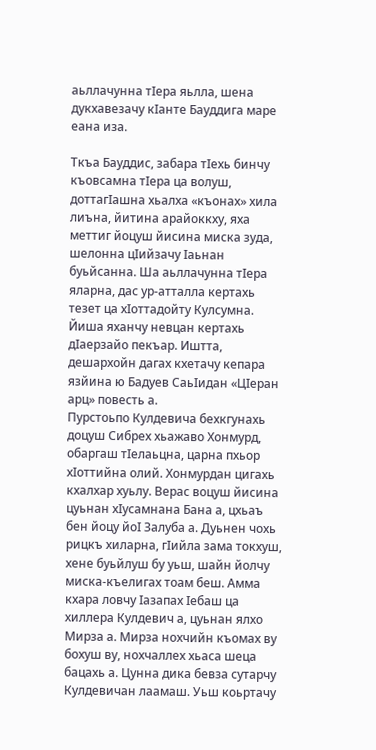аьллачунна тIера яьлла, шена дукхавезачу кIанте Бауддига маре еана иза.

Ткъа Бауддис, забара тIехь бинчу къовсамна тIера ца волуш, доттагIашна хьалха «къонах» хила лиъна, йитина арайоккху, яха меттиг йоцуш йисина миска зуда, шелонна цIийзачу Iаьнан буьйсанна. Ша аьллачунна тIера яларна, дас ур-атталла кертахь тезет ца хIоттадойту Кулсумна. Йиша яханчу невцан кертахь дIаерзайо пекъар. Иштта, дешархойн дагах кхетачу кепара язйина ю Бадуев СаьIидан «ЦIеран арц» повесть а.
Пурстоьпо Кулдевича бехкгунахь доцуш Сибрех хьажаво Хонмурд, обаргаш тIелаьцна, царна пхьор хIоттийна олий. Хонмурдан цигахь кхалхар хуьлу. Верас воцуш йисина цуьнан хIусамнана Бана а, цхьаъ бен йоцу йоI Залуба а. Дуьнен чохь рицкъ хиларна, гIийла зама токхуш, хене буьйлуш бу уьш, шайн йолчу миска-къелигах тоам беш. Амма кхара ловчу Iазапах Iебаш ца хиллера Кулдевич а, цуьнан ялхо Мирза а. Мирза нохчийн къомах ву бохуш ву, нохчаллех хьаса шеца бацахь а. Цунна дика бевза сутарчу Кулдевичан лаамаш. Уьш коьртачу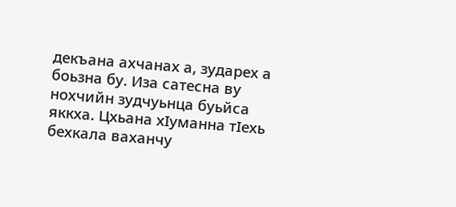декъана ахчанах а, зударех а боьзна бу. Иза сатесна ву нохчийн зудчуьнца буьйса яккха. Цхьана хIуманна тIехь бехкала ваханчу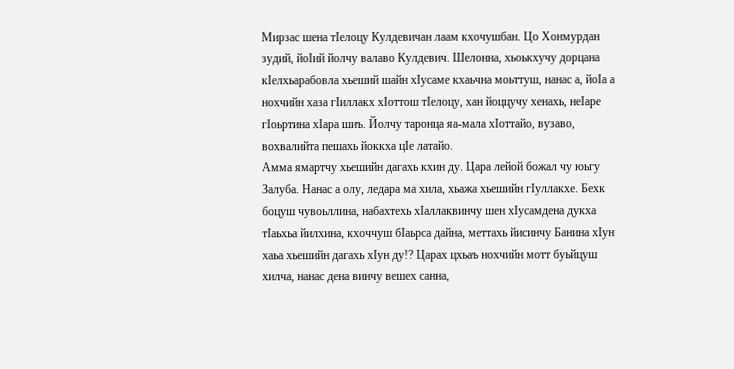Мирзас шена тIелоцу Кулдевичан лаам кхочушбан. Цо Хонмурдан зудий, йоIий йолчу валаво Кулдевич. Шелонна, хьоькхучу дорцана кIелхьарабовла хьеший шайн хIусаме кхаьчна моьттуш, нанас а, йоIа а нохчийн хаза гIиллакх хIоттош тIелоцу, хан йоццучу хенахь, неIаре гIоьртина хIара шиъ. Йолчу таронца яа-мала хIоттайо, вузаво, вохвалийта пешахь йоккха цIе латайо.
Амма ямартчу хьешийн дагахь кхин ду. Цара лейой божал чу юьгу Залуба. Нанас а олу, ледара ма хила, хьажа хьешийн гIуллакхе. Бехк боцуш чувоьллина, набахтехь хIаллаквинчу шен хIусамдена дукха тIаьхьа йилхина, кхоччуш бIаьрса дайна, меттахь йисинчу Банина хIун хаьа хьешийн дагахь хIун ду!? Царах цхьаъ нохчийн мотт буьйцуш хилча, нанас дена винчу вешех санна,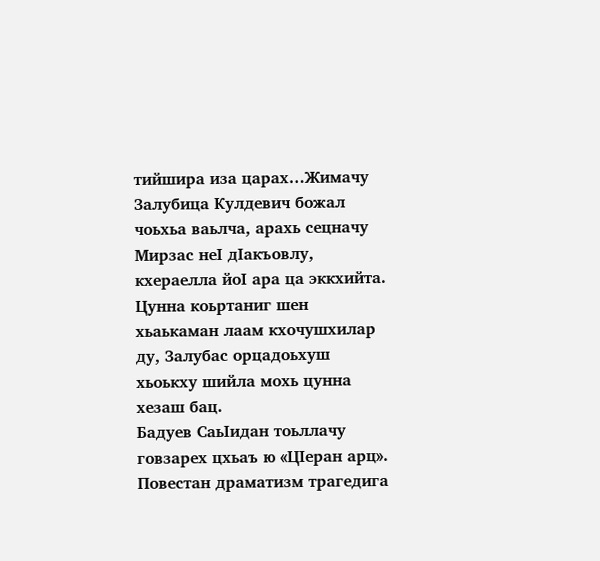тийшира иза царах…Жимачу Залубица Кулдевич божал чоьхьа ваьлча, арахь сецначу Мирзас неI дIакъовлу, кхераелла йоI ара ца эккхийта. Цунна коьртаниг шен хьаькаман лаам кхочушхилар ду, Залубас орцадоьхуш хьоькху шийла мохь цунна хезаш бац.
Бадуев СаьIидан тоьллачу говзарех цхьаъ ю «ЦIеран арц». Повестан драматизм трагедига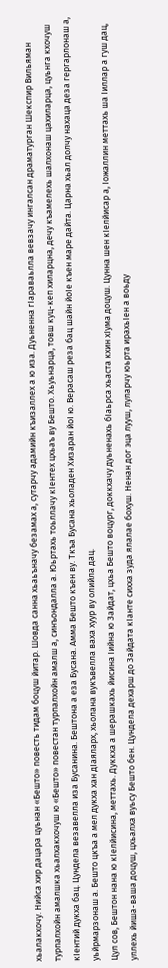хьалакхочу. Нийса хир дацара цуьнан «Бешто» повесть тидам боцуш йитар. Шовда санна хьаьъначу безамах а, сутарчу адамийн къизаллех а ю иза. Дуьненна гIараваьлла вевзачу ингалсан драматурган Шекспир Вильяман турпалхойн амалшка хьалхакхочуш ю «Бешто» повестан турпалхойн амалш а, синъондалла а. Юьртахь тоьллачу кIентех цхьаъ ву Бешто. Хьуьнарца, товш куц-кеп хиларцна, дечу къамелехь шалхонаш цахиларца, цуьнга кхочуш кIентий дукха бац. Цундела везавелла иза Бусанина. Бештона а еза Бусана. Амма Бешто къен ву. Ткъа Бусана хьоладен Хизаран йоI ю. Верасаш реза бац шайн йоIе къен маре дайта. Царна хьал долчу нахаца деза гергарлонаш а, уьйрмарзонаш а. Бешто цкъа а мел дукха хан дIаяларх, хьолана вукъвелла ваха хуур ву олийла дац.
Цул сов, Бештон нана ю кIелйисина, меттахь. Дуккха а шерашкахь йисина Iийна ю Зайдат, цхьа Бешто воцург, доккхачу дуьненахь бIаьрса хьаста кхин хIума доцуш. Цунна шен кIелйисар а, Iожаллин меттахь ша Iиллар а гуш дац, уллехь йиша-ваша доцуш, цхьалха вуьсу Бешто бен. Цундела дехарш до Зайдата кIанте сихха зуда ялалае бохуш. Ненан дог эца лууш, луларчу юьрта ирахьIен а воьду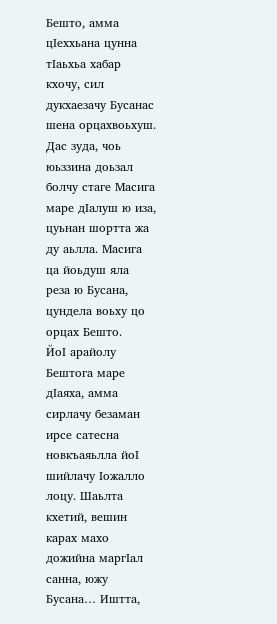Бешто, амма цIеххьана цунна тIаьхьа хабар кхочу, сил дукхаезачу Бусанас шена орцахвоьхуш. Дас зуда, чоь юьззина доьзал болчу стаге Масига маре дIалуш ю иза, цуьнан шортта жа ду аьлла. Масига ца йоьдуш яла реза ю Бусана, цундела воьху цо орцах Бешто.
ЙоI арайолу Бештога маре дIаяха, амма сирлачу безаман ирсе сатесна новкъаяьлла йоI шийлачу Iожалло лоцу. Шаьлта кхетий, вешин карах махо дожийна маргIал санна, южу Бусана… Иштта,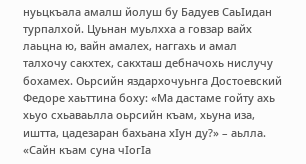нуьцкъала амалш йолуш бу Бадуев СаьIидан турпалхой. Цуьнан муьлхха а говзар вайх лаьцна ю, вайн амалех, наггахь и амал талхочу сакхтех, сакхташ дебначохь нислучу бохамех. Оьрсийн яздархочуьнга Достоевский Федоре хаьттина боху: «Ма дастаме гойту ахь хьуо схьаваьлла оьрсийн къам, хьуна иза, иштта, цадезаран бахьана хIун ду?» – аьлла.
«Сайн къам суна чIогIа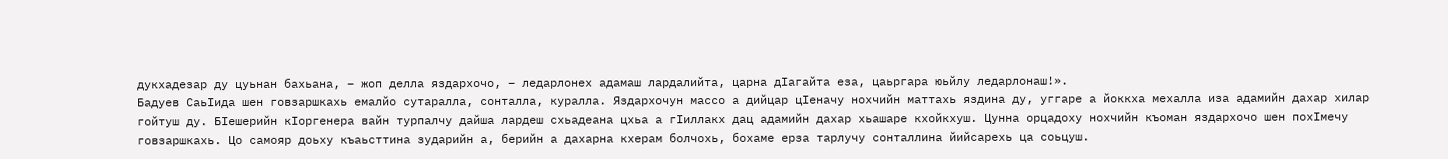дукхадезар ду цуьнан бахьана, – жоп делла яздархочо, – ледарлонех адамаш лардалийта, царна дIагайта еза, цаьргара юьйлу ледарлонаш!».
Бадуев СаьIида шен говзаршкахь емалйо сутаралла, сонталла, куралла. Яздархочун массо а дийцар цIеначу нохчийн маттахь яздина ду, уггаре а йоккха мехалла иза адамийн дахар хилар гойтуш ду. БIешерийн кIоргенера вайн турпалчу дайша лардеш схьадеана цхьа а гIиллакх дац адамийн дахар хьашаре кхойкхуш. Цунна орцадоху нохчийн къоман яздархочо шен похIмечу говзаршкахь. Цо самояр доьху къаьсттина зударийн а, берийн а дахарна кхерам болчохь, бохаме ерза тарлучу сонталлина йийсарехь ца соьцуш.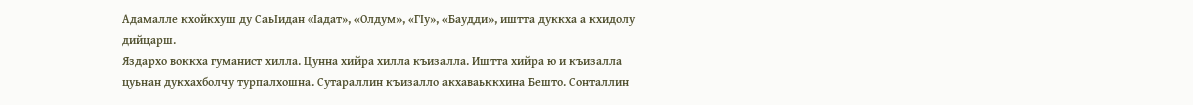Адамалле кхойкхуш ду СаьIидан «Iадат», «Олдум», «ГIу», «Баудди», иштта дуккха а кхидолу дийцарш.
Яздархо воккха гуманист хилла. Цунна хийра хилла къизалла. Иштта хийра ю и къизалла цуьнан дукхахболчу турпалхошна. Сутараллин къизалло акхаваьккхина Бешто. Сонталлин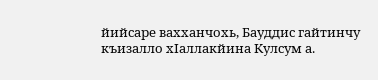йийсаре вахханчохь, Бауддис гайтинчу къизалло хIаллакйина Кулсум а.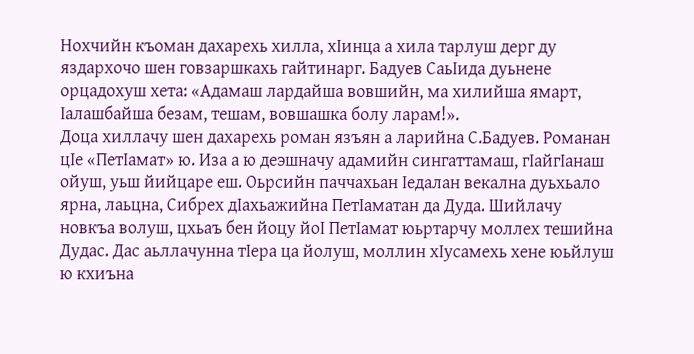Нохчийн къоман дахарехь хилла, хIинца а хила тарлуш дерг ду яздархочо шен говзаршкахь гайтинарг. Бадуев СаьIида дуьнене орцадохуш хета: «Адамаш лардайша вовшийн, ма хилийша ямарт, Iалашбайша безам, тешам, вовшашка болу ларам!».
Доца хиллачу шен дахарехь роман язъян а ларийна С.Бадуев. Романан цIе «ПетIамат» ю. Иза а ю деэшначу адамийн сингаттамаш, гIайгIанаш ойуш, уьш йийцаре еш. Оьрсийн паччахьан Iедалан векална дуьхьало ярна, лаьцна, Сибрех дIахьажийна ПетIаматан да Дуда. Шийлачу новкъа волуш, цхьаъ бен йоцу йоI ПетIамат юьртарчу моллех тешийна Дудас. Дас аьллачунна тIера ца йолуш, моллин хIусамехь хене юьйлуш ю кхиъна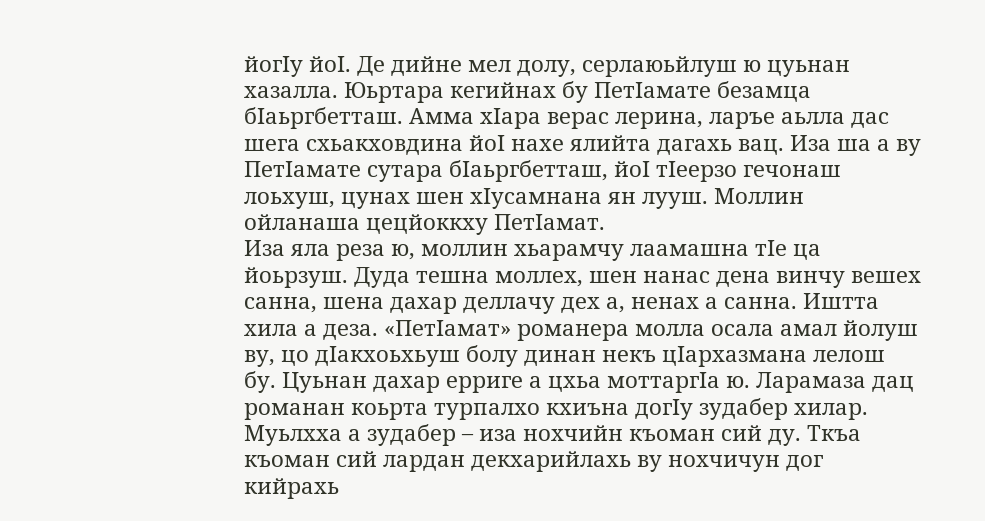йогIу йоI. Де дийне мел долу, серлаюьйлуш ю цуьнан хазалла. Юьртара кегийнах бу ПетIамате безамца бIаьргбетташ. Амма хIара верас лерина, ларъе аьлла дас шега схьакховдина йоI нахе ялийта дагахь вац. Иза ша а ву ПетIамате сутара бIаьргбетташ, йоI тIеерзо гечонаш лоьхуш, цунах шен хIусамнана ян лууш. Моллин ойланаша цецйоккху ПетIамат.
Иза яла реза ю, моллин хьарамчу лаамашна тIе ца йоьрзуш. Дуда тешна моллех, шен нанас дена винчу вешех санна, шена дахар деллачу дех а, ненах а санна. Иштта хила а деза. «ПетIамат» романера молла осала амал йолуш ву, цо дIакхоьхьуш болу динан некъ цIархазмана лелош бу. Цуьнан дахар ерриге а цхьа моттаргIа ю. Ларамаза дац романан коьрта турпалхо кхиъна догIу зудабер хилар. Муьлхха а зудабер – иза нохчийн къоман сий ду. Ткъа къоман сий лардан декхарийлахь ву нохчичун дог кийрахь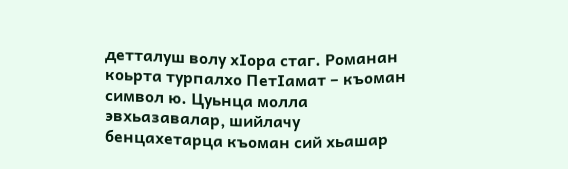детталуш волу хIора стаг. Романан коьрта турпалхо ПетIамат – къоман символ ю. Цуьнца молла эвхьазавалар, шийлачу бенцахетарца къоман сий хьашар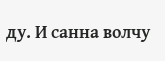ду. И санна волчу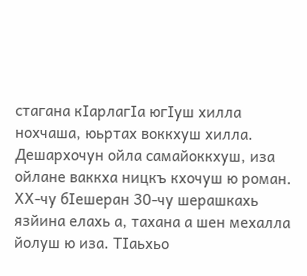стагана кIарлагIа югIуш хилла нохчаша, юьртах воккхуш хилла. Дешархочун ойла самайоккхуш, иза ойлане ваккха ницкъ кхочуш ю роман.
ХХ-чу бIешеран 30-чу шерашкахь язйина елахь а, тахана а шен мехалла йолуш ю иза. ТIаьхьо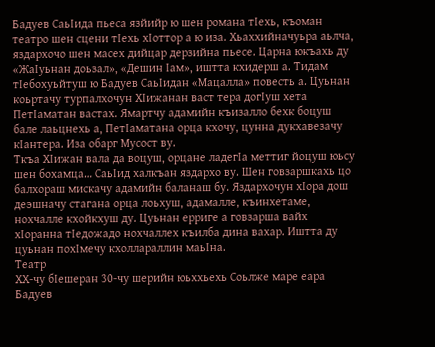Бадуев СаьIида пьеса язйийр ю шен романа тIехь, къоман театро шен сцени тIехь хIоттор а ю иза. Хьаххийначуьра аьлча, яздархочо шен масех дийцар дерзийна пьесе. Царна юкъахь ду «ЖаIуьнан доьзал», «Дешин Iам», иштта кхидерш а. Тидам тIебохуьйтуш ю Бадуев СаьIидан «Мацалла» повесть а. Цуьнан коьртачу турпалхочун ХIижанан васт тера догIуш хета ПетIаматан вастах. Ямартчу адамийн къизалло бехк боцуш бале лаьцнехь а, ПетIаматана орца кхочу, цунна дукхавезачу кIантера. Иза обарг Мусост ву.
Ткъа ХIижан вала да воцуш, орцане ладегIа меттиг йоцуш юьсу шен бохамца… СаьIид халкъан яздархо ву. Шен говзаршкахь цо балхораш мискачу адамийн баланаш бу. Яздархочун хIора дош деэшначу стагана орца лоьхуш, адамалле, къинхетаме, нохчалле кхойкхуш ду. Цуьнан ерриге а говзарша вайх хIоранна тIедожадо нохчаллех къилба дина вахар. Иштта ду цуьнан похIмечу кхоллараллин маьIна.
Театр
ХХ-чу бIешеран 30-чу шерийн юьххьехь Соьлже маре еара Бадуев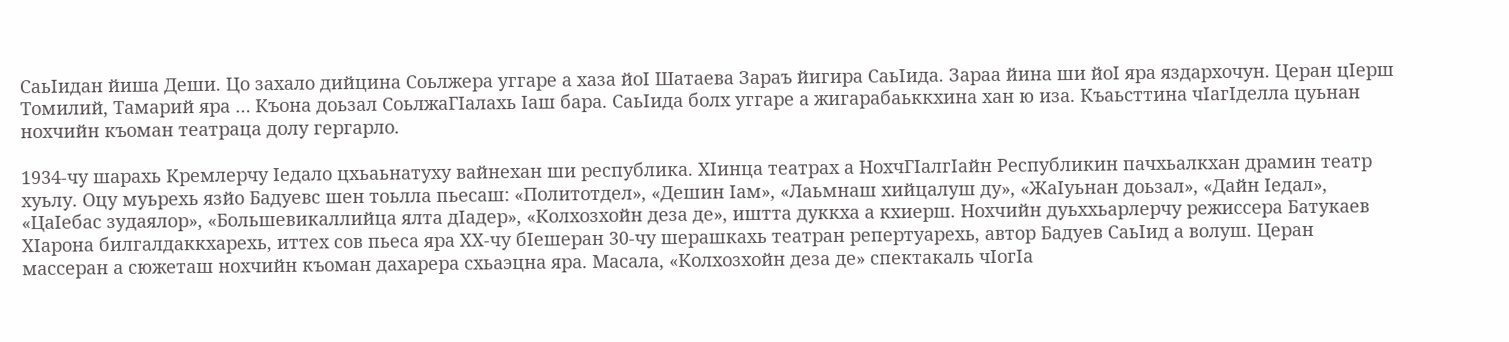СаьIидан йиша Деши. Цо захало дийцина Соьлжера уггаре а хаза йоI Шатаева Зараъ йигира СаьIида. Зараа йина ши йоI яра яздархочун. Церан цIерш Томилий, Тамарий яра … Къона доьзал СоьлжаГIалахь Iаш бара. СаьIида болх уггаре а жигарабаьккхина хан ю иза. Къаьсттина чIагIделла цуьнан нохчийн къоман театраца долу гергарло.

1934-чу шарахь Кремлерчу Iедало цхьаьнатуху вайнехан ши республика. ХIинца театрах а НохчГIалгIайн Республикин пачхьалкхан драмин театр хуьлу. Оцу муьрехь язйо Бадуевс шен тоьлла пьесаш: «Политотдел», «Дешин Iам», «Лаьмнаш хийцалуш ду», «ЖаIуьнан доьзал», «Дайн Iедал», «ЦаIебас зудаялор», «Большевикаллийца ялта дIадер», «Колхозхойн деза де», иштта дуккха а кхиерш. Нохчийн дуьххьарлерчу режиссера Батукаев ХIарона билгалдаккхарехь, иттех сов пьеса яра ХХ-чу бIешеран 30-чу шерашкахь театран репертуарехь, автор Бадуев СаьIид а волуш. Церан массеран а сюжеташ нохчийн къоман дахарера схьаэцна яра. Масала, «Колхозхойн деза де» спектакаль чIогIа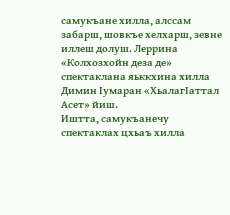самукъане хилла, алссам забарш, шовкъе хелхарш, зевне иллеш долуш. Леррина «Колхозхойн деза де» спектаклана яьккхина хилла Димин Iумаран «ХьалагIаттал Асет» йиш.
Иштта, самукъанечу спектаклах цхьаъ хилла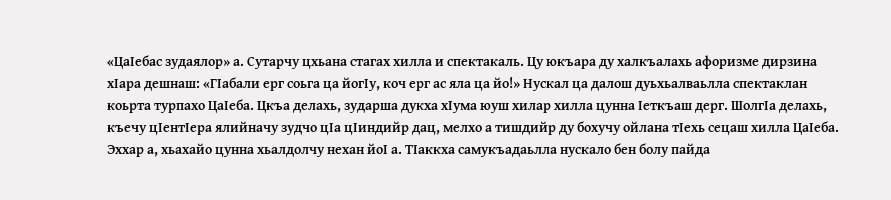«ЦаIебас зудаялор» а. Сутарчу цхьана стагах хилла и спектакаль. Цу юкъара ду халкъалахь афоризме дирзина хIара дешнаш: «ГIабали ерг соьга ца йогIу, коч ерг ас яла ца йо!» Нускал ца далош дуьхьалваьлла спектаклан коьрта турпахо ЦаIеба. Цкъа делахь, зударша дукха хIума юуш хилар хилла цунна Iеткъаш дерг. ШолгIа делахь, къечу цIентIера ялийначу зудчо цIа цIиндийр дац, мелхо а тишдийр ду бохучу ойлана тIехь сецаш хилла ЦаIеба. Эххар а, хьахайо цунна хьалдолчу нехан йоI а. ТIаккха самукъадаьлла нускало бен болу пайда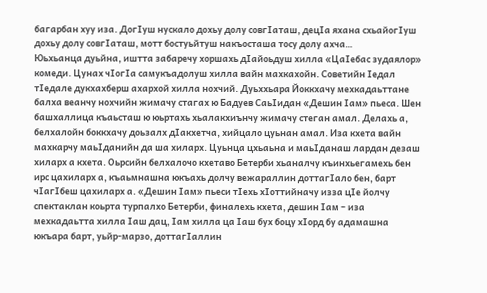багарбан хуу иза. ДогIуш нускало дохьу долу совгIаташ, децIа яхана схьайогIуш дохьу долу совгIаташ, мотт бостуьйтуш накъосташа тосу долу ахча…
Юьхьанца дуьйна, иштта забаречу хоршахь дIайоьдуш хилла «ЦаIебас зудаялор» комеди. Цунах чIогIа самукъадолуш хилла вайн махкахойн. Советийн Iедал тIедале дукхахберш ахархой хилла нохчий. Дуьххьара Йоккхачу мехкадаьттане балха веанчу нохчийн жимачу стагах ю Бадуев СаьIидан «Дешин Iам» пьеса. Шен башхаллица къаьсташ ю юьртахь хьалакхиънчу жимачу стеган амал. Делахь а, белхалойн боккхачу доьзалх дIакхетча, хийцало цуьнан амал. Иза кхета вайн махкарчу маьIданийн да ша хиларх. Цуьнца цхьаьна и маьIданаш лардан дезаш хиларх а кхета. Оьрсийн белхалочо кхетаво Бетерби хьаналчу къинхьегамехь бен ирс цахиларх а, къаьмнашна юкъахь долчу вежараллин доттагIало бен, барт чIагIбеш цахиларх а. «Дешин Iам» пьеси тIехь хIоттийначу изза цIе йолчу спектаклан коьрта турпалхо Бетерби, финалехь кхета, дешин Iам – иза мехкадаьтта хилла Iаш дац, Iам хилла ца Iаш бух боцу хIорд бу адамашна юкъара барт, уьйр-марзо, доттагIаллин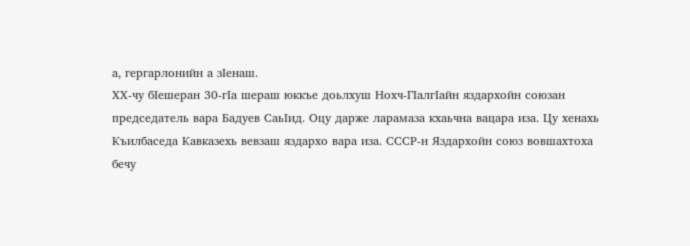а, гергарлонийн а зIенаш.
ХХ-чу бIешеран 30-гIа шераш юккъе доьлхуш Нохч-ГIалгIайн яздархойн союзан председатель вара Бадуев СаьIид. Оцу дарже ларамаза кхаьчна вацара иза. Цу хенахь Къилбаседа Кавказехь вевзаш яздархо вара иза. СССР-н Яздархойн союз вовшахтоха бечу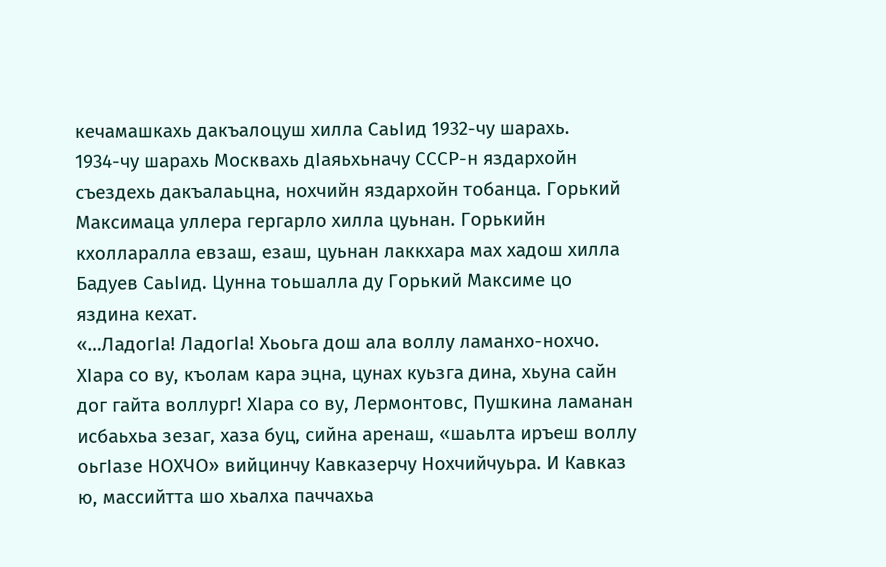кечамашкахь дакъалоцуш хилла СаьIид 1932-чу шарахь.
1934-чу шарахь Москвахь дIаяьхьначу СССР-н яздархойн съездехь дакъалаьцна, нохчийн яздархойн тобанца. Горький Максимаца уллера гергарло хилла цуьнан. Горькийн кхолларалла евзаш, езаш, цуьнан лаккхара мах хадош хилла Бадуев СаьIид. Цунна тоьшалла ду Горький Максиме цо яздина кехат.
«…ЛадогIа! ЛадогIа! Хьоьга дош ала воллу ламанхо-нохчо. ХIара со ву, къолам кара эцна, цунах куьзга дина, хьуна сайн дог гайта воллург! ХIара со ву, Лермонтовс, Пушкина ламанан исбаьхьа зезаг, хаза буц, сийна аренаш, «шаьлта иръеш воллу оьгIазе НОХЧО» вийцинчу Кавказерчу Нохчийчуьра. И Кавказ ю, массийтта шо хьалха паччахьа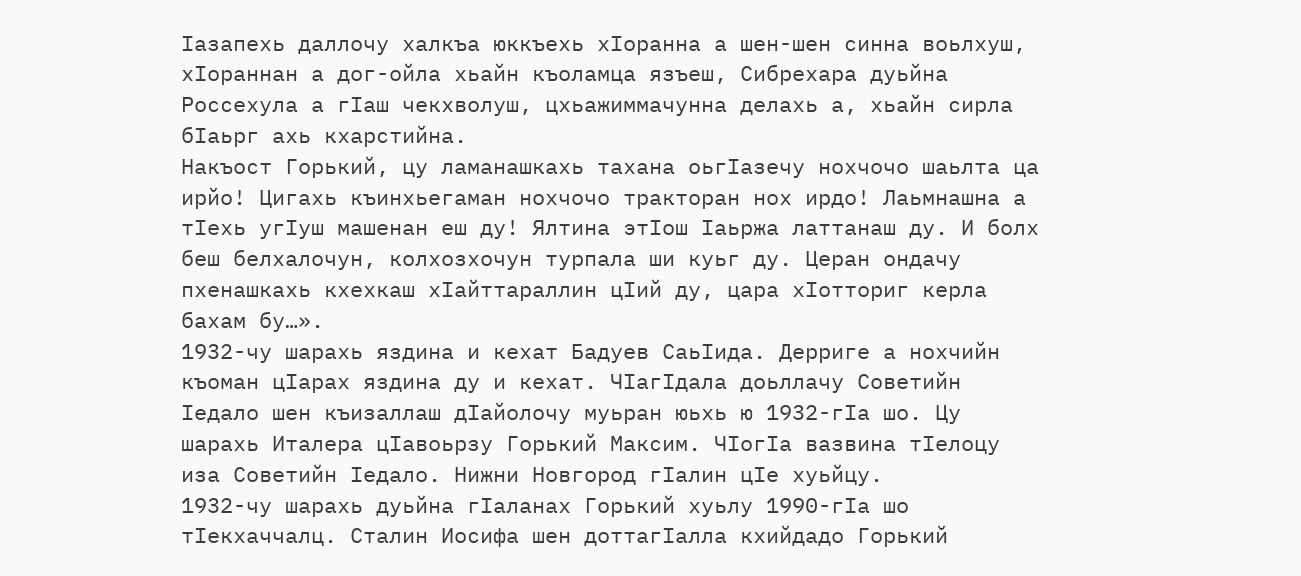Iазапехь даллочу халкъа юккъехь хIоранна а шен-шен синна воьлхуш, хIораннан а дог-ойла хьайн къоламца язъеш, Сибрехара дуьйна Россехула а гIаш чекхволуш, цхьажиммачунна делахь а, хьайн сирла бIаьрг ахь кхарстийна.
Накъост Горький, цу ламанашкахь тахана оьгIазечу нохчочо шаьлта ца ирйо! Цигахь къинхьегаман нохчочо тракторан нох ирдо! Лаьмнашна а тIехь угIуш машенан еш ду! Ялтина этIош Iаьржа латтанаш ду. И болх беш белхалочун, колхозхочун турпала ши куьг ду. Церан ондачу пхенашкахь кхехкаш хIайттараллин цIий ду, цара хIотториг керла бахам бу…».
1932-чу шарахь яздина и кехат Бадуев СаьIида. Дерриге а нохчийн къоман цIарах яздина ду и кехат. ЧIагIдала доьллачу Советийн Iедало шен къизаллаш дIайолочу муьран юьхь ю 1932-гIа шо. Цу шарахь Италера цIавоьрзу Горький Максим. ЧIогIа вазвина тIелоцу иза Советийн Iедало. Нижни Новгород гIалин цIе хуьйцу.
1932-чу шарахь дуьйна гIаланах Горький хуьлу 1990-гIа шо тIекхаччалц. Сталин Иосифа шен доттагIалла кхийдадо Горький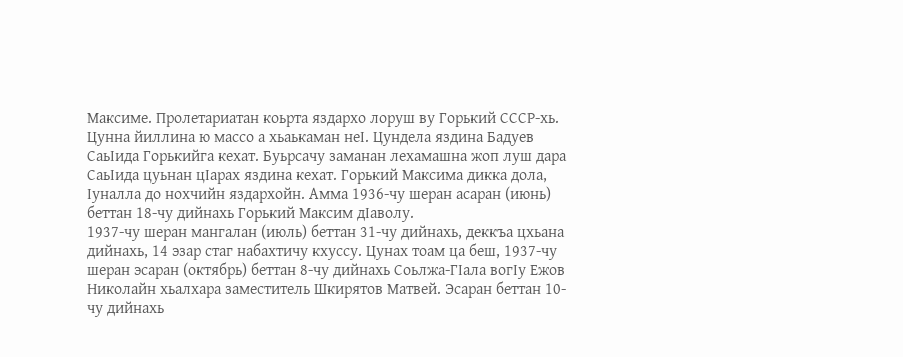Максиме. Пролетариатан коьрта яздархо лоруш ву Горький СССР-хь. Цунна йиллина ю массо а хьаькаман неI. Цундела яздина Бадуев СаьIида Горькийга кехат. Буьрсачу заманан лехамашна жоп луш дара СаьIида цуьнан цIарах яздина кехат. Горький Максима дикка дола, Iуналла до нохчийн яздархойн. Амма 1936-чу шеран асаран (июнь) беттан 18-чу дийнахь Горький Максим дIаволу.
1937-чу шеран мангалан (июль) беттан 31-чу дийнахь, деккъа цхьана дийнахь, 14 эзар стаг набахтичу кхуссу. Цунах тоам ца беш, 1937-чу шеран эсаран (октябрь) беттан 8-чу дийнахь Соьлжа-ГIала вогIу Ежов Николайн хьалхара заместитель Шкирятов Матвей. Эсаран беттан 10- чу дийнахь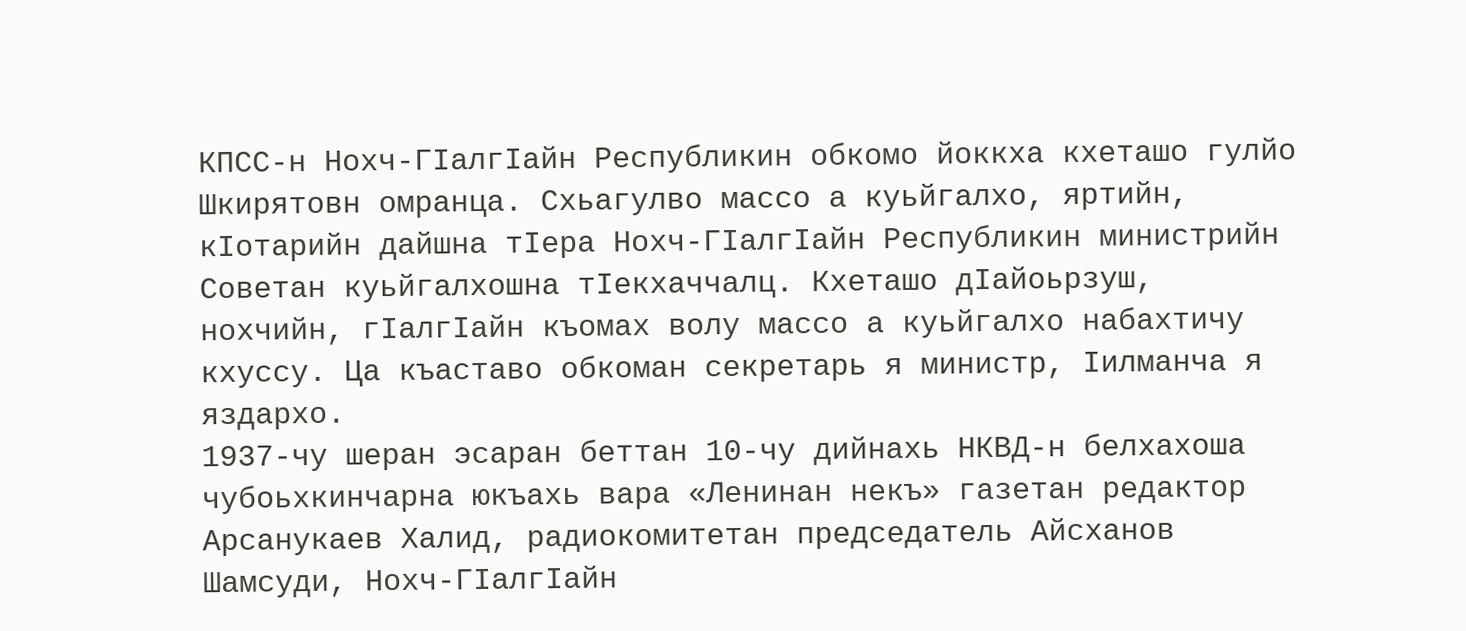КПСС-н Нохч-ГIалгIайн Республикин обкомо йоккха кхеташо гулйо Шкирятовн омранца. Схьагулво массо а куьйгалхо, яртийн, кIотарийн дайшна тIера Нохч-ГIалгIайн Республикин министрийн Советан куьйгалхошна тIекхаччалц. Кхеташо дIайоьрзуш, нохчийн, гIалгIайн къомах волу массо а куьйгалхо набахтичу кхуссу. Ца къаставо обкоман секретарь я министр, Iилманча я яздархо.
1937-чу шеран эсаран беттан 10-чу дийнахь НКВД-н белхахоша чубоьхкинчарна юкъахь вара «Ленинан некъ» газетан редактор Арсанукаев Халид, радиокомитетан председатель Айсханов Шамсуди, Нохч-ГIалгIайн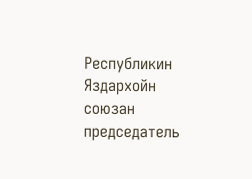Республикин Яздархойн союзан председатель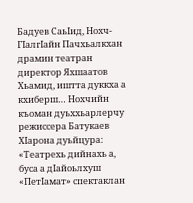Бадуев СаьIид, Нохч-ГIалгIайн Пачхьалкхан драмин театран директор Яхшаатов Хьамид, иштта дуккха а кхиберш… Нохчийн къоман дуьххьарлерчу режиссера Батукаев ХIарона дуьйцура: «Театрехь дийнахь а, буса а дIайоьлхуш «ПетIамат» спектаклан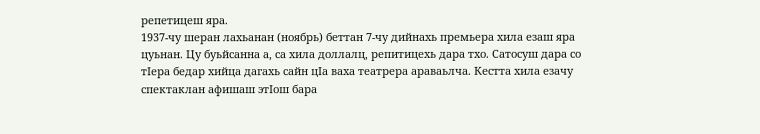репетицеш яра.
1937-чу шеран лахьанан (ноябрь) беттан 7-чу дийнахь премьера хила езаш яра цуьнан. Цу буьйсанна а, са хила доллалц, репитицехь дара тхо. Сатосуш дара со тIера бедар хийца дагахь сайн цIа ваха театрера араваьлча. Кестта хила езачу спектаклан афишаш этIош бара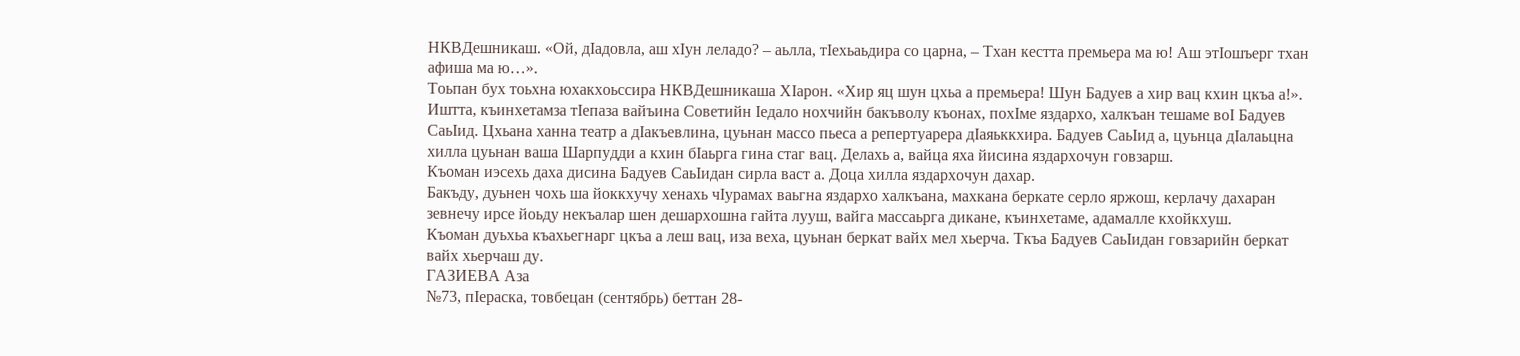НКВДешникаш. «Ой, дIадовла, аш хIун леладо? – аьлла, тIехьаьдира со царна, – Тхан кестта премьера ма ю! Аш этIошъерг тхан афиша ма ю…».
Тоьпан бух тоьхна юхакхоьссира НКВДешникаша ХIарон. «Хир яц шун цхьа а премьера! Шун Бадуев а хир вац кхин цкъа а!».
Иштта, къинхетамза тIепаза вайъина Советийн Iедало нохчийн бакъволу къонах, похIме яздархо, халкъан тешаме воI Бадуев СаьIид. Цхьана ханна театр а дIакъевлина, цуьнан массо пьеса а репертуарера дIаяьккхира. Бадуев СаьIид а, цуьнца дIалаьцна хилла цуьнан ваша Шарпудди а кхин бIаьрга гина стаг вац. Делахь а, вайца яха йисина яздархочун говзарш.
Къоман иэсехь даха дисина Бадуев СаьIидан сирла васт а. Доца хилла яздархочун дахар.
Бакъду, дуьнен чохь ша йоккхучу хенахь чIурамах ваьгна яздархо халкъана, махкана беркате серло яржош, керлачу дахаран зевнечу ирсе йоьду некъалар шен дешархошна гайта лууш, вайга массаьрга дикане, къинхетаме, адамалле кхойкхуш.
Къоман дуьхьа къахьегнарг цкъа а леш вац, иза веха, цуьнан беркат вайх мел хьерча. Ткъа Бадуев СаьIидан говзарийн беркат вайх хьерчаш ду.
ГАЗИЕВА Аза
№73, пIераска, товбецан (сентябрь) беттан 28-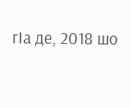гIа де, 2018 шо